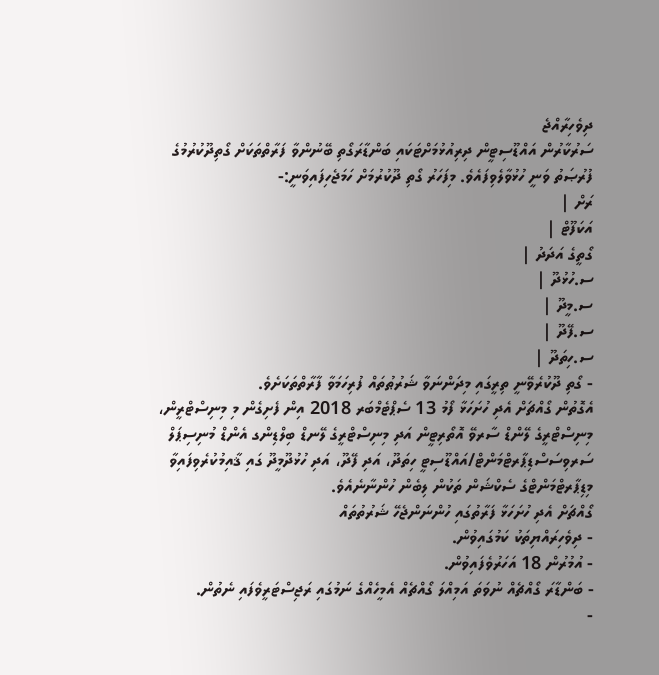ދިވެހިރާއްޖެ
ސަރުކާރުން އައްޑޫސިޓީން ދިރިއުޅުމަށްޓަކައި ބަންޑާރަގޯތި ބޭނުންވާ ފަރާތްތަކަށް ގޯތިދޫކުރުމުގެ ފުރުޞަތު ވަނީ ހުޅުވާލެވިފައެވެ. މިފަހަރު ގޯތި ދޫކުރުމަށް ހަމަޖެހިފައިވަނީ:-
ރަށް |
އަކަފޫޓް |
ގޯތީގެ އަދަދު |
ސ.ހުޅުދޫ |
ސ.މީދޫ |
ސ.ފޭދޫ |
ސ.ހިތަދޫ |
- ގޯތި ދޫކުރެވޭނީ ތިރީގައި މިދަންނަވާ ޝަރުޠުތައް ފުރިހަމަވާ ފާރާތްތަކަށެވެ.
އެގޮތުން ގޯއްޗަށް އެދި ހުށަހަޅާ ފޯމު 13 ސެޕްޓެމްބަރ 2018 އިން ފެށިގެން މި މިނިސްޓްރީން، މިނިސްޓްރީގެ ލޭންޑް ސާރވޭ އޮތޯރިޓީން އަދި މިނިސްޓްރީގެ ލޭނޑް ބިލްޑިންގ އެންޑް މުނިސިޕަލް ސަރވިސަސްޑިޕާރޓްމަންޓް/އައްޑޫސިޓީ ހިތަދޫ، އަދި ފޭދޫ، އަދި ހުޅުދޫމީދޫ ގައި ޤާއިމުކުރެވިފައިވާ މިޑިޕާރޓްމަންޓްގެ ސެކްޝަން ތަކުން ލިބެން ހުންނާނެއެވެ.
ގޯއްޗަށް އެދި ހުށަހަޅާ ފަރާތުގައި ހުންނަންޖެހޭ ޝަރުތުތައް
- ދިވެހިރައްޔިތަކު ކަމުގައިވުން.
- އުމުރުން 18 އަހަރުވެފައިވުން.
- ބަންޑާރަ ގޯއްޗެއް ނުވަތަ އަމިއްލަ ގޯއްޗެއް އެމީހެއްގެ ނަމުގައި ރަޖިސްޓަރީވެފައި ނެތުން.
-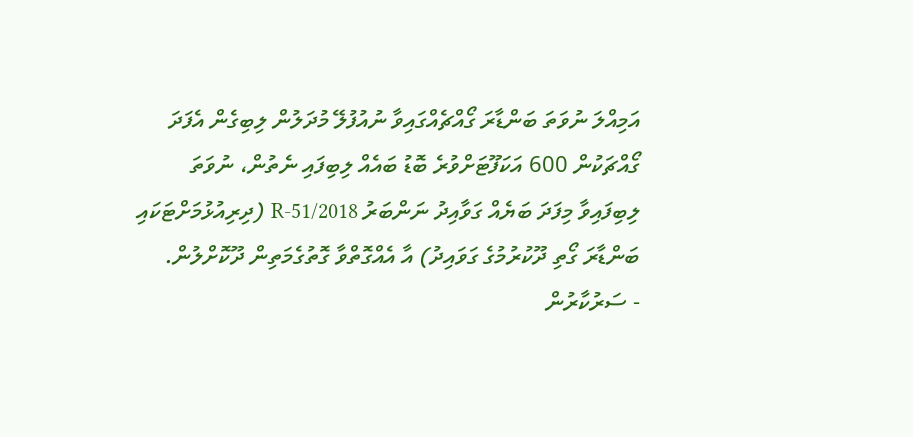އަމިއްލަ ނުވަތަ ބަންޑާރަ ގޯއްޗެއްގައިވާ ނުއުފުލޭ މުދަލުން ލިބިގެން އެފަދަ ގޯއްޗަކުން 600 އަކަފޫޓަށްވުރެ ބޮޑު ބައެއް ލިބިފައި ނެތުން، ނުވަތަ ލިބިފައިވާ މިފަދަ ބަޔެއް ގަވާއިދު ނަންބަރު 2018/R-51 (ދިރިއުޅުމަށްޓަކައި ބަންޑާރަ ގޯތި ދޫކުރުމުގެ ގަވައިދު) އާ އެއްގޮތްވާ ގޮތުގެމަތިން ދޫކޮށްލުން.
- ސަރުކާރުން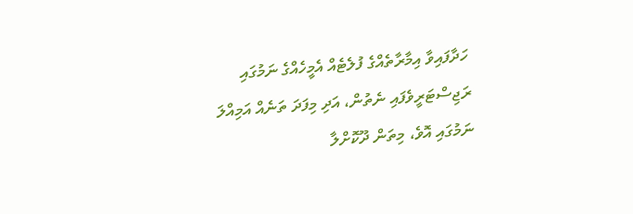ހަދާފައިވާ އިމާރާތެއްގެ ފުލެޓެއް އެމީހެއްގެ ނަމުގައި ރަޖިސްޓަރީވެފައި ނެތުން، އަދި މިފަދަ ތަނެއް އަމިއްލަ ނަމުގައި އޮވެ، މިތަން ދޫކޮށްލާ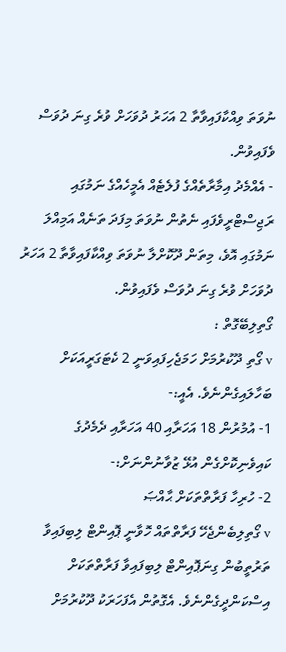ނުވަތަ ވިއްކާފައިވާތާ 2 އަހަރު ދުވަހަށް ވުރެ ގިނަ ދުވަސް ވެފައިވުން.
- އެއްމެދު އިމާރާތެއްގެ ފުލެޓެއް އެމީހެއްގެ ނަމުގައި ރަޖިސްޓްރީވެފައި ނެތުން ނުވަތަ މިފަދަ ތަނެއް އަމިއްލަ ނަމުގައި އޮވެ، މިތަން ދޫކޮށްލާ ނުވަތަ ވިއްކާފައިވާތާ 2 އަހަރު ދުވަހަށް ވުރެ ގިނަ ދުވަސް ވެފައިވުން.
ގޯތިލިބޭގޮތް :
v ގޯތި ދޫކުރުމަށް ހަމަޖެހިފައިވަނީ 2 ކެޓަގަރީއަކަށް ބަހާލައިގެންނެވެ. އެއީ:-
1- އުމުރުން 18 އަހަރާއި 40 އަހަރާއި ދެމެދުގެ ކައިވެނިކޮށްގެން އުޅޭ ޒުވާނުންނަށް:-
2- ހުރިހާ ފަރާތްތަކަށް ޙާއްޞަ
v ގޯތިލިބެންޖެހޭ ފަރާތްތައް ހޮވާނީ ޕޮއިންޓް ލިބިފައިވާ ތަރުތީބުން ގިނަޕޮއިންޓް ލިބިފައިވާ ފަރާތްތަކަށް އިސްކަންދީގެންނެވެ. އެގޮތުން އެފަހަރަކު ދޫކުރުމަށް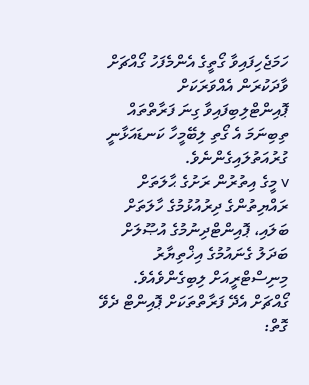ހަމަޖެހިފައިވާ ގޯތީގެ އެންމެފަހު ގޯއްޗަށް ވާދަކުރަން އެއްވަރަކަށް ޕޮއިންޓްލިބިފައިވާ ގިނަ ފަރާތްތައް ތިބިނަމަ އެ ގޯތި ލިބޭމީހާ ކަނޑައަޅާނީ ގުރުއަތުލައިގެންނެވެ.
v މީގެ އިތުރުން ރަށުގެ ޙާލަތަށް ރައްޔިތުންގެ ދިރުއުޅުމުގެ ހާލަތަށް ބަލައި، ޕޮއިންޓްދިނުމުގެ އުޞޫލަށް ބަދަލު ގެނައުމުގެ އިޚްތިޔާރު މިނިސްޓްރީއަށް ލިބިގެންވެއެވެ.
ގޯއްޗަށް އެދޭ ފަރާތްތަކަށް ޕޮއިންޓް ދެވޭ ގޮތް: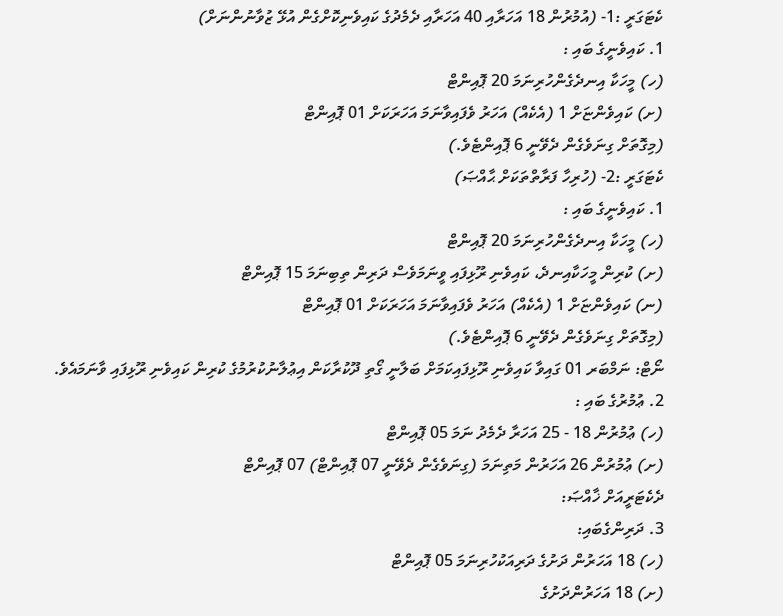ކެޓަގަރީ :1- (އުމުރުން 18 އަހަރާއި 40 އަހަރާއި ދެމެދުގެ ކައިވެނިކޮށްގެން އުޅޭ ޒުވާނުންނަށް)
1. ކައިވެނީގެ ބައި :
(ހ) މީހަކާ އިނދެގެންހުރިނަމަ 20 ޕޮއިންޓް
(ށ) ކައިވެންޏަށް 1 (އެކެއް) އަހަރު ވެފައިވާނަމަ އަހަރަކަށް 01 ޕޮއިންޓް
(މިގޮތަށް ގިނަވެގެން ދެވޭނީ 6 ޕޮއިންޓެވެ.)
ކެޓަގަރީ :2- (ހުރިހާ ފަރާތްތަކަށް ޙާއްޞަ)
1. ކައިވެނީގެ ބައި :
(ހ) މީހަކާ އިނދެގެންހުރިނަމަ 20 ޕޮއިންޓް
(ށ) ކުރިން މީހަކާއިނދެ، ކައިވެނި ރޫޅިފައި ވީނަމަވެސް ދަރިން ތިބިނަމަ 15 ޕޮއިންޓް
(ނ) ކައިވެންޏަށް 1 (އެކެއް) އަހަރު ވެފައިވާނަމަ އަހަރަކަށް 01 ޕޮއިންޓް
(މިގޮތަށް ގިނަވެގެން ދެވޭނީ 6 ޕޮއިންޓެވެ.)
ނޯޓް: ނަމްބަރ 01 ގައިވާ ކައިވެނި ރޫޅިފައިކަމަށް ބަލާނީ ގޯތި ދޫކުރާކަން އިޢުލާނުކުރުމުގެ ކުރިން ކައިވެނި ރޫޅިފައި ވާނަމައެވެ.
2. ޢުމުރުގެ ބައި :
(ހ) ޢުމުރުން 18 - 25 އަހަރާ ދެމެދު ނަމަ 05 ޕޮއިންޓް
(ށ) ޢުމުރުން 26 އަހަރުން މަތިނަމަ (ގިނަވެގެން ދެވޭނީ 07 ޕޮއިންޓް) 07 ޕޮއިންޓް
ދެކެޓަރީއަށް ޚާއްޞަ:
3. ދަރިންގެބައި:
(ހ) 18 އަހަރުން ދަށުގެ ދަރިއަކުހުރިނަމަ 05 ޕޮއިންޓް
(ށ) 18 އަހަރުންދަށުގެ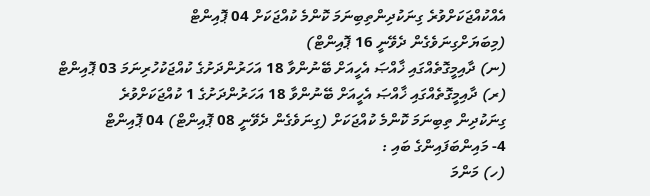އެއްކުއްޖަކަށްވުރެ ގިނަކުދިންތިބިނަމަ ކޮންމެ ކުއްޖަކަށް 04 ޕޮއިންޓް
(މިބަޔަށްގިނަވެގެން ދެވޭނީ 16 ޕޮއިންޓް)
(ނ) ދާއިމީގޮތެއްގައި ޚާއްޞަ އެހީއަށް ބޭނުންވާ 18 އަހަރުންދަށުގެ ކުއްޖަކުހުރިނަމަ 03 ޕޮއިންޓް
(ރ) ދާއިމީގޮތެއްގައި ޚާއްޞަ އެހީއަށް ބޭނުންވާ 18 އަހަރުންދަށުގެ 1 ކުއްޖަކަށްވުރެ
ގިނަކުދިން ތިބިނަމަ ކޮންމެ ކުއްޖަކަށް (ގިނަވެގެން ދެވޭނީ 08 ޕޮއިންޓް) 04 ޕޮއިންޓް
4- މައިންބަފައިންގެ ބައި :
(ހ) މަންމަ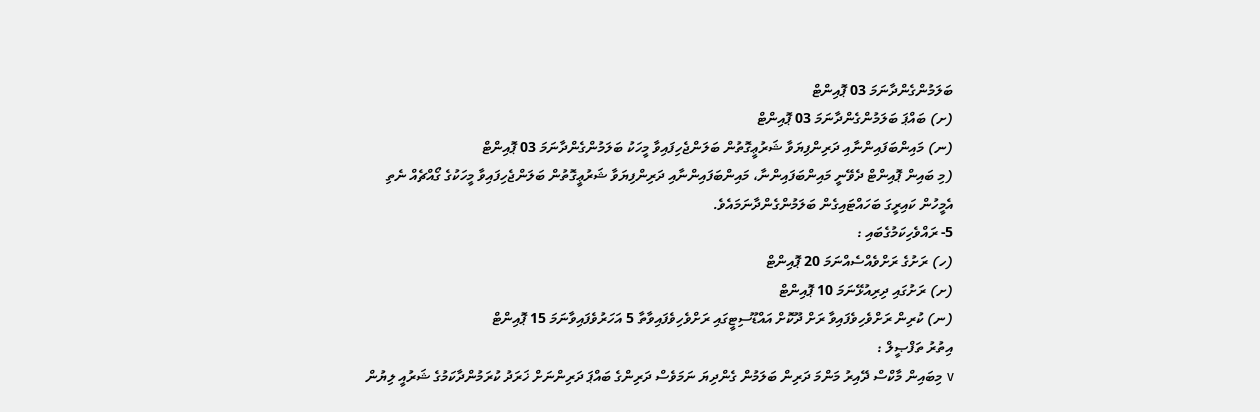ބަލަމުންގެންދާނަމަ 03 ޕޮއިންޓް
(ށ) ބައްޕަ ބަލަމުންގެންދާނަމަ 03 ޕޮއިންޓް
(ނ) މައިންބަފައިންނާއި ދަރިންފިޔަވާ ޝަރުޢީގޮތުން ބަލަންޖެހިފައިވާ މީހަކު ބަލަމުންގެންދާނަމަ 03 ޕޮއިންޓް
(މި ބައިން ޕޮއިންޓް ދެވޭނީ މައިންބަފައިންނާ، މައިންބަފައިންނާއި ދަރިންފިޔަވާ ޝަރުޢީގޮތުން ބަލަންޖެހިފައިވާ މީހަކުގެ ގޯއްޗެއް ނެތި އެމީހުން ކައިރީގަ ބަހައްޓައިގެން ބަލަމުންގެންދާނަމައެވެ.
5- ރައްވެހިކަމުގެބައި :
(ހ) ރަށުގެ ރަށްވެއްސެއްނަމަ 20 ޕޮއިންޓް
(ށ) ރަށުގައި ދިރިއުޅޭނަމަ 10 ޕޮއިންޓް
(ނ) ކުރިން ރަށްވެހިވެފައިވާ ރަށް ދޫކޮށް އައްޑޫސިޓީގައި ރަށްވެހިވެފައިވާތާ 5 އަހަރުވެފައިވާނަމަ 15 ޕޮއިންޓް
އިތުރު ތަފްޞީލް :
v މިބައިން މާކްސް ދޭއިރު މަންމަ ދަރިން ބަލަމުން ގެންދިޔަ ނަމަވެސް ދަރިންގެ ބައްޕަ ދަރިންނަށް ޚަރަދު ކުރަމުންދާކަމުގެ ޝަރުއީ ލިޔުން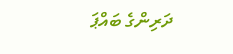ދަރިންގެ ބައްޕަ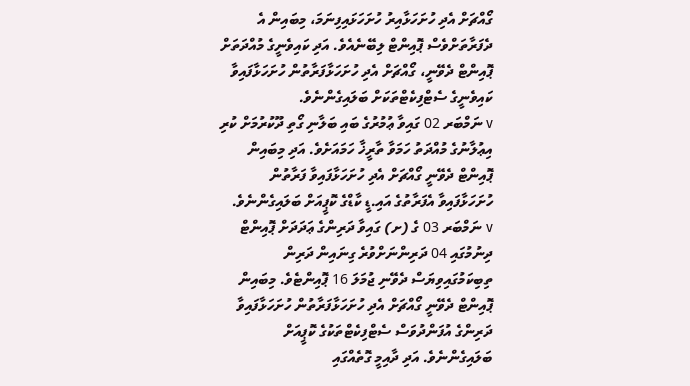ގޯއްޗަށް އެދި ހުށަހަޅާއިރު ހުށަހަޅައިފިނަމަ، މިބައިން އެ ދެފަރާތަށްވެސް ޕޮއިންޓް ލިބޭނެއެވެ. އަދި ކައިވެނީގެ މުއްދަތަށް ޕޮއިންޓް ދެވޭނީ، ގޯއްޗަށް އެދި ހުށަހަޅާފަރާތުން ހުށަހަޅާފައިވާ ކައިވެނީގެ ސެޓްފިކެޓްތަކަށް ބަލައިގެންނެވެ.
v ނަމްބަރ 02 ގައިވާ ޢުމުރުގެ ބައި ބަލާނި ގޯތި ދޫކުރުމަށް ކުރި އިޢުލާނުގެ މުއްދަތު ހަމަވާ ތާރީޚާ ހަމައަށެވެ. އަދި މިބައިން ޕޮއިންޓް ދެވޭނީ ގޯއްޗަށް އެދި ހުށަހަޅާފައިވާ ފަރާތުން ހުށަހަޅާފައިވާ އެފަރާތުގެ އައި.ޑީ ކާޑްގެ ކޮޕީއަށް ބަލައިގެންނެވެ.
v ނަމްބަރ 03 ގެ (ށ) ގައިވާ ދަރިންގެ ޢަދަދަށް ޕޮއިންޓް ދިނުމުގައި 04 ދަރިންނަށްވުރެ ގިނައިން ދަރިން ތިބިކަމުގައިވިޔަސް ދެވޭނި ޖުމަލަ 16 ޕޮއިންޓެވެ. މިބައިން ޕޮއިންޓް ދެވޭނީ ގޯއްޗަށް އެދި ހުށަހަޅާފަރާތުން ހުށަހަޅާފައިވާ ދަރިންގެ އުފަންދުވަސް ސެޓްފިކެޓްތަކުގެ ކޮޕީއަށް ބަލައިގެންނެވެ. އަދި ދާއިމީ ގޮތެއްގައި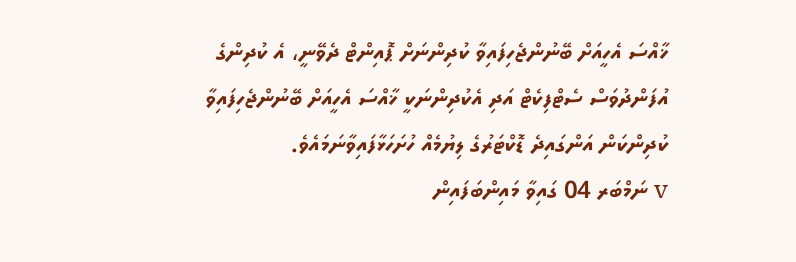ޚާއްސަ އެހީއަށް ބޭނުންޖެހިފައިވާ ކުދިންނަށް ޕޮއިންޓް ދެވޭނީ، އެ ކުދިންގެ އުފަންދުވަސް ސެޓްފިކެޓް އަދި އެކުދިންނަކީ ޚާއްސަ އެހީއަށް ބޭނުންޖެހިފައިވާ ކުދިންކަން އަންގައިދެ ޑޮކްޓަރުގެ ލިޔުމެއް ހުށަހަޅާފައިވާނަމައެވެ.
v ނަމްބަރ 04 ގައިވާ މައިންބަފައިން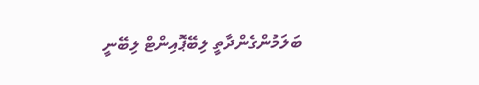ބަލަމުންގެންދާތީ ލިބޭޕޮއިންޓް ލިބޭނީ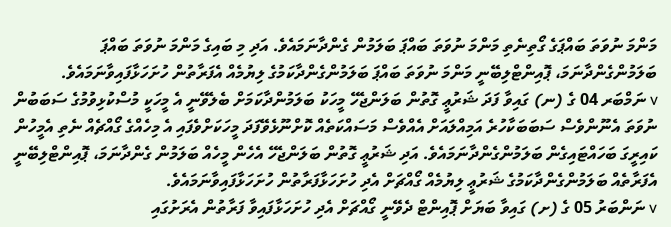މަންމަ ނުވަތަ ބައްޕަގެ ގޯތިނެތި މަންމަ ނުވަތަ ބައްޕަ ބަލަމުން ގެންދާނަމައެވެ. އަދި މި ބައިގެ މަންމަ ނުވަތަ ބައްޕަ ބަލަމުންގެންދާނަމަ، ޕޮއިންޓްލިބޭނީ މަންމަ ނުވަތަ ބައްޕަ ބަލަމުންގެންދާކަމުގެ ލިޔުމެއް އެފަރާތުން ހުށަހަޅާފައިވާނަމައެވެ.
v ނަމްބަރ 04 ގެ (ނ) ގައިވާ ފަދަ ޝަރުޢީ ގޮތުން ބަލަންޖެހޭ މީހަކު ބަލަމުންދާކަމަށް ބެލެވޭނީ އެ މީހަކީ މުސްކުޅިވުމުގެ ސަބަބުން ނުވަތަ އެނޫންވެސް ސަބަބަކާހުރެ އަމިއްލައަށް އެއްވެސް މަސައްކަތެއް ކޮށްނޫޅެވޭފަދަ މީހަކަށްވެފައި އެ މިހެއްގެ ގޯއްޗެއް ނެތި އެމީހުން ކައިރީގަ ބަހައްޓައިގެން ބަލަމުންގެންދާނަމައެވެ. އަދި ޝަރުޢީ ގޮތުން ބަލަންޖެހޭ އެހެން މީހެއް ބަލަމުން ގެންދާނަމަ، ޕޮއިންޓްލިބޭނީ އެފަރާތެއް ބަލަމުންގެންދާކަމުގެ ޝަރުޢީ ލިޔުމެއް ގޯއްޗަށް އެދި ހުށަހަޅާފަރާތުން ހުށަހަޅާފައިވާނަމައެވެ.
v ނަންބަރު 05 ގެ (ށ) ގައިވާ ބަޔަށް ޕޮއިންޓް ދެވޭނީ ގޯއްޗަށް އެދި ހުށަހަޅާފައިވާ ފަރާތުން އެރަށުގައި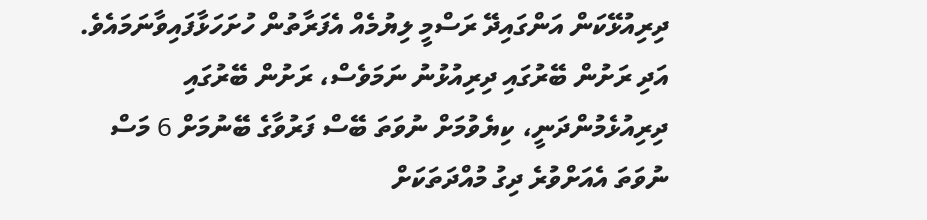ދިރިއުޅޭކަން އަންގައިދޭ ރަސްމީ ލިޔުމެއް އެފަރާތުން ހުށަހަޅާފައިވާނަމައެވެ. އަދި ރަށުން ބޭރުގައި ދިރިއުޅުނު ނަމަވެސް، ރަށުން ބޭރުގައި ދިރިއުޅެމުންދަނީ، ކިޔެވުމަށް ނުވަތަ ބޭސް ފަރުވާގެ ބޭނުމަށް 6 މަސް ނުވަތަ އެއަށްވުރެ ދިގު މުއްދަތަކަށް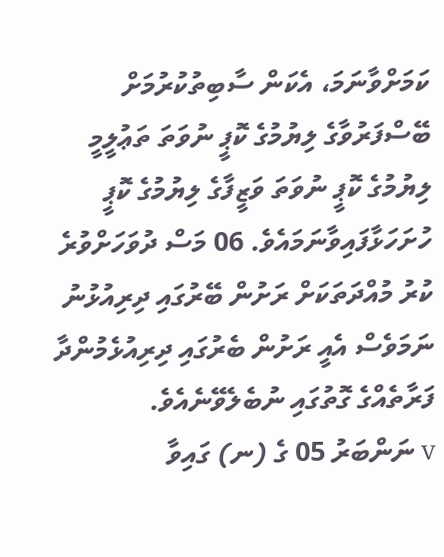ކަމަށްވާނަމަ، އެކަން ސާބިތުކުރުމަށް ބޭސްފަރުވާގެ ލިޔުމުގެ ކޮޕީ ނުވަތަ ތަޢުލީމީ ލިޔުމުގެ ކޮޕީ ނުވަތަ ވަޒީފާގެ ލިޔުމުގެ ކޮޕީ ހުށަހަޅާފައިވާނަމައެވެ. 06 މަސް ދުވަހަށްވުރެ ކުރު މުއްދަތަކަށް ރަށުން ބޭރުގައި ދިރިއުޅުނު ނަމަވެސް އެއީ ރަށުން ބެރުގައި ދިރިއުޅެމުންދާ ފަރާތެއްގެ ގޮތުގައި ނުބެލެވޭނެއެވެ.
v ނަންބަރު 05 ގެ (ނ) ގައިވާ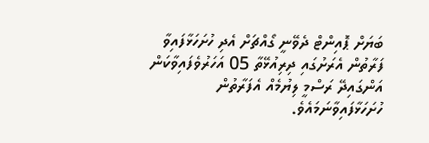ބަޔަށް ޕޮއިންޓް ދެވޭނީ ގޯއްޗަށް އެދި ހުށަހަޅާފައިވާ ފަރާތުން އެރަށުގައި ދިރިއުޅޭތާ 05 އަހަރުވެފައިވާކަން އަންގައިދޭ ރަސްމީ ލިޔުމެއް އެފަރާތުން ހުށަހަޅާފައިވާނަމައެވެ.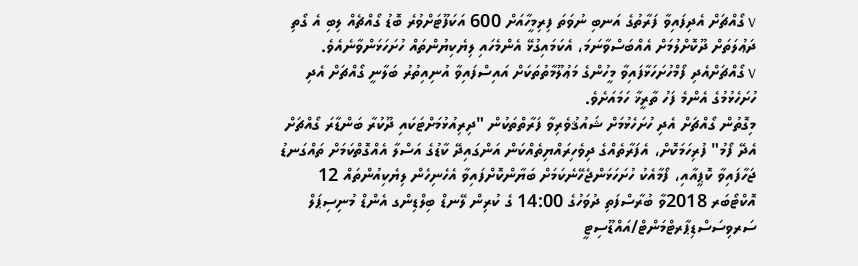v ގޯއްޗަށް އެދިފައިވާ ފަރާތުގެ އަނބި ނުވަތަ ފިރިމީހާއަށް 600 އަކަފޫޓަށްވުރެ ބޮޑު ގޯއްޗެއް ލިބި އެ ގޯތި ދަޢުލަތަށް ދޫކޮށްލުމަށް އެއްބަސްވާނަމަ، އެކަމައިގުޅޭ އެންމެހައި ލިޔެކިޔުންތައް ހުށަހަޅަންވާނެއެވެ.
v ގޯއްޗަށްއެދި ފޯމްހުށަހަޅާފައިވާ މީހުންގެ މަޢުލޫމާތުތަކަށް އައިސްފައިވާ އުނިއިތުރު ބަލާނީ ގޯއްޗަށް އެދި ހުށަހެޅުމުގެ އެންމެ ފަހު ތާރީޚާ ހަމައަށެވެ.
މިގޮތުން ގޯއްޗަށް އެދި ހުށަހެޅުމަށް ޝައުޤުވެރިވާ ފަރާތްތަކުން "ދިރިއުޅުމަށްޓަކައި ދޫކުރާ ބަންޑާރަ ގޯއްޗަށް އެދޭ ފޯމު" ފުރިހަމަކޮށް، އެފަރާތެއްގެ ދިވެހިރައްޔިތެއްކަން އަންގައިދޭ ކާޑުގެ އަސްލާ އެއްގޮތްކަމަށް ތައްގަނޑު ޖަހާފައިވާ ކޮޕީއާއި، ފޯމާއެކު ހުށަހަޅަންޖެހޭނެކަމަށް ބަޔާންކޮށްފައިވާ އެހެނިހެން ލިޔެކިއުންތައް 12 އޮކްޓޯބަރ 2018ވާ ބުރާސްފަތި ދުވަހުގެ 14:00 ގެ ކުރިން ލޭނޑް ބިލްޑިންގ އެންޑް މުނިސިޕަލް ސަރވިސަސްޑިޕާރޓްމަންޓް/އައްޑޫސިޓީ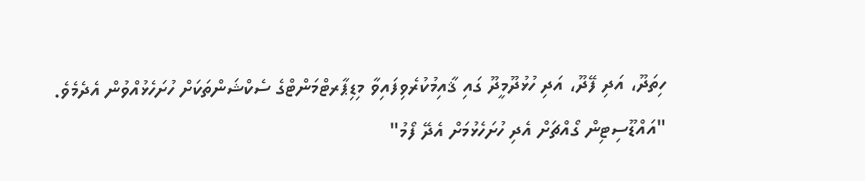ހިތަދޫ، އަދި ފޭދޫ، އަދި ހުޅުދޫމީދޫ ގައި ޤާއިމުކުރެވިފައިވާ މިޑިޕާރޓްމަންޓްގެ ސެކްޝަންތަކަށް ހުށަހެޅުއްވުން އެދެމެވެ.
"އައްޑޫސިޓިން ގޯއްޗަށް އެދި ހުށަހެޅުމަށް އެދޭ ފޯމު"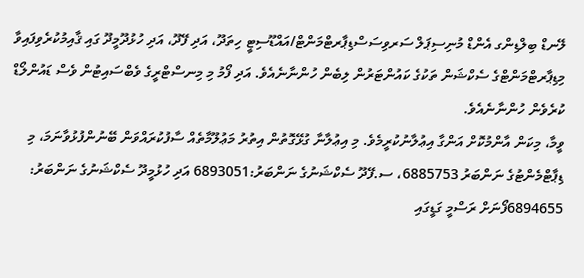ލޭނޑް ބިލްޑިންގ އެންޑް މުނިސިޕަލް ސަރވިސަސްޑިޕާރޓްމަންޓް/އައްޑޫސިޓީ ހިތަދޫ، އަދި ފޭދޫ، އަދި ހުޅުދޫމީދޫ ގައި ޤާއިމުކުރެވިފައިވާ މިޑިޕާރޓްމަންޓްގެ ސެކްޝަން ތަކުގެ ކައުންޓަރުން ލިބެން ހުންނާނެއެވެ. އަދި ފޯމު މި މިނސްޓްރީގެ ވެބްސައިޓުން ވެސް ޑައުންލޯޑް ކުރެވެން ހުންނާނެއެވެ.
ވީމާ، މިކަން އާންމުކޮށް އަންގާ އިޢުލާނުކުރީމެވެ. މި އިޢުލާނާ ގުޅޭގޮތުން އިތުރު މަޢުލޫމާތެއް ސާފުކުރައްވަން ބޭނުންފުޅުވާނަމަ، މި ޑިޕާޓްމެންޓުގެ ނަންބަރު 6885753، ސ.ފޭދޫ ސެކްޝަނުގެ ނަންބަރު:6893051 އަދި ހުޅުމީދޫ ސެކްޝަނުގެ ނަންބަރު: 6894655ފޯނަށް ރަސްމީ ގަޑީގައި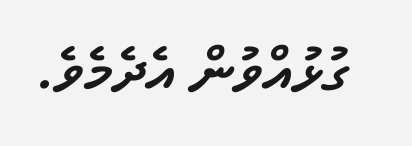ގުޅުއްވުން އެދެމެވެ.